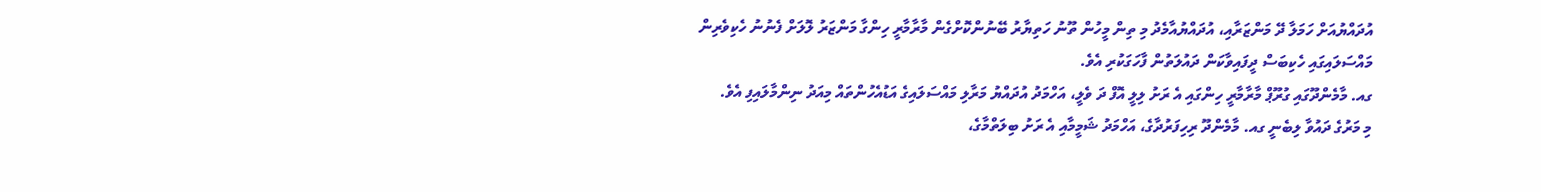އުދައްޔުއަށް ހަމަލާ ދޭ މަންޒަރާއި، އުދައްޔުއާމެދު މި ތިން މީހުން ތޫނު ހަތިޔާރު ބޭނުންކޮށްގެން މާރާމާރީ ހިންގާ މަންޒަރު ލޮލަށް ފެނުނު ހެކިވެރިން މައްސަލައިގައި ހެކިބަސް ދީފައިވާކަން ދައުލަތުން ފާހަގަކުރި އެވެ.
ގއ. މާމެންދޫގައި ގުރޫޕް މާރާމާރީ ހިންގައި އެ ރަށު ލިލީ އޮފް ދަ ވެލީ، އަހްމަދު އުދައްޔު މަރާލި މައްސަލައިގެ އަޑުއެހުންތައް މިއަދު ނިންމާލައިފި އެވެ.
މި މަރުގެ ދައުވާ ލިބެނީ ގއ. މާމެންދޫ ރިހިފަރުދާގެ، އަހްމަދު ޝަމީމާއި އެ ރަށު ބިލަތްމާގެ،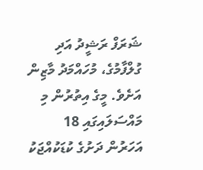ޝަރަފް ރަޝީދު އަދި ގުލްފާމުގެ، މުހައްމަދު މާޒިން އަށެވެ. މީގެ އިތުރުން މި މައްސަލައިގައި 18 އަހަރުން ދަށުގެ ކުޑަކުއްޖަކު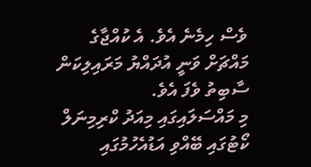ވެސް ހިމެނެ އެވެ. އެ ކުއްޖާގެ މައްޗަށް ވަނީ އުދައްޔު މަރައިލިކަން ސާބިތު ވެފަ އެވެ.
މި މައްސަލައިގައި މިއަދު ކްރިމިނަލް ކޯޓުގައި ބޭއްވި އަޑުއެހުމުގައި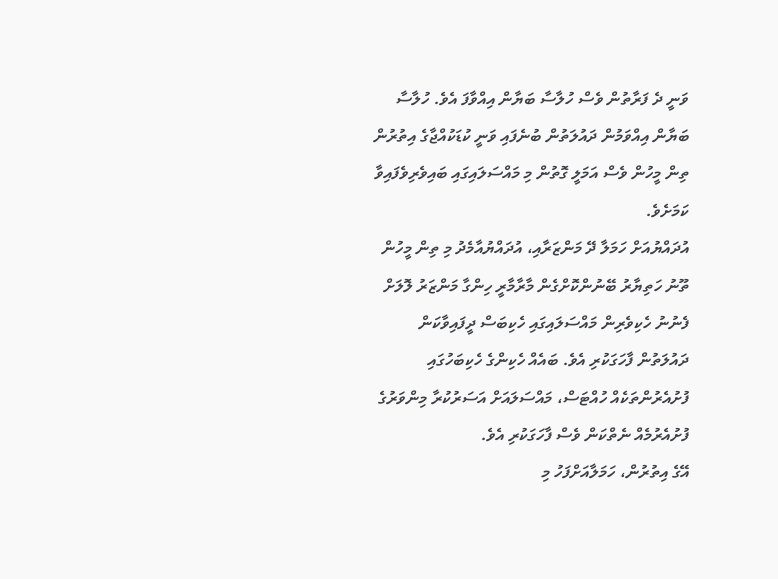ވަނީ ދެ ފަރާތުން ވެސް ހުލާސާ ބަޔާން އިއްވާފަ އެވެ. ހުލާސާ ބަޔާން އިއްވަމުން ދައުލަތުން ބުނެފައި ވަނީ ކުޑަކުއްޖާގެ އިތުރުން ތިން މީހުން ވެސް އަމަލީ ގޮތުން މި މައްސަލައިގައި ބައިވެރިވެފައިވާ ކަމަށެވެ.
އުދައްޔުއަށް ހަމަލާ ދޭ މަންޒަރާއި، އުދައްޔުއާމެދު މި ތިން މީހުން ތޫނު ހަތިޔާރު ބޭނުންކޮށްގެން މާރާމާރީ ހިންގާ މަންޒަރު ލޮލަށް ފެނުނު ހެކިވެރިން މައްސަލައިގައި ހެކިބަސް ދީފައިވާކަން ދައުލަތުން ފާހަގަކުރި އެވެ. ބައެއް ހެކިންގެ ހެކިބަހުގައި ފުށުއެރުންތަކެއް ހުއްޓަސް، މައްސަލައަށް އަސަރުކުރާ މިންވަރުގެ ފުށުއެރުމެއް ނެތްކަން ވެސް ފާހަގަކުރި އެވެ.
އޭގެ އިތުރުން، ހަމަލާއަށްފަހު މި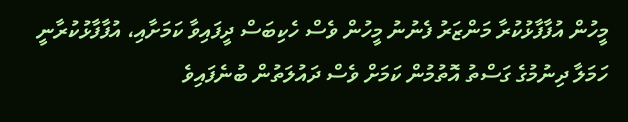މީހުން އުފާފާޅުކުރާ މަންޒަރު ފެނުނު މީހުން ވެސް ހެކިބަސް ދީފައިވާ ކަމަށާއި، އުފާފާޅުކުރާނީ ހަމަލާ ދިނުމުގެ ގަސްތު އޮތުމުން ކަމަށް ވެސް ދައުލަތުން ބުނެފައިވެ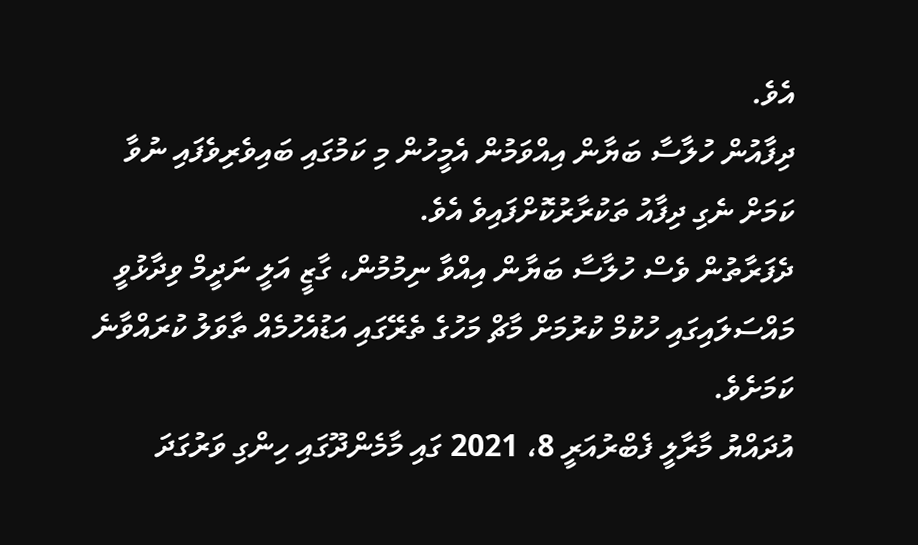އެވެ.
ދިފާއުން ހުލާސާ ބަޔާން އިއްވަމުން އެމީހުން މި ކަމުގައި ބައިވެރިވެފައި ނުވާ ކަމަށް ނެގި ދިފާއު ތަކުރާރުކޮށްފައިވެ އެވެ.
ދެފަރާތުން ވެސް ހުލާސާ ބަޔާން އިއްވާ ނިމުމުން، ގާޒީ އަލީ ނަދީމް ވިދާޅުވީ މައްސަލައިގައި ހުކުމް ކުރުމަށް މާޗް މަހުގެ ތެރޭގައި އަޑުއެހުމެއް ތާވަލު ކުރައްވާނެ ކަމަށެވެ.
އުދައްޔު މާރާލީ ފެބްރުއަރީ 8، 2021 ގައި މާމެންދޫގައި ހިންގި ވަރުގަދަ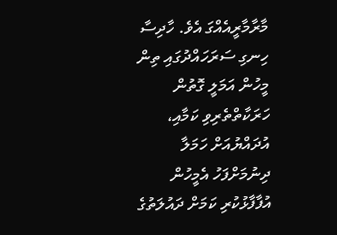މާރާމާރީއެއްގަ އެވެ. ހާދިސާ ހިނގި ސަރަހައްދުގައި ތިން މީހުން އަމަލީ ގޮތުން ހަރަކާތްތެރިވި ކަމާއި، އުދައްޔުއަށް ހަމަލާ ދިނުމަށްފަހު އެމީހުން އުފާފާޅުކުރި ކަމަށް ދައުލަތުގެ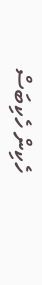ހެކިން ހެކިބަސް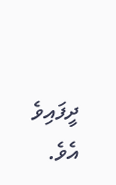ދީފައިވެ އެވެ.